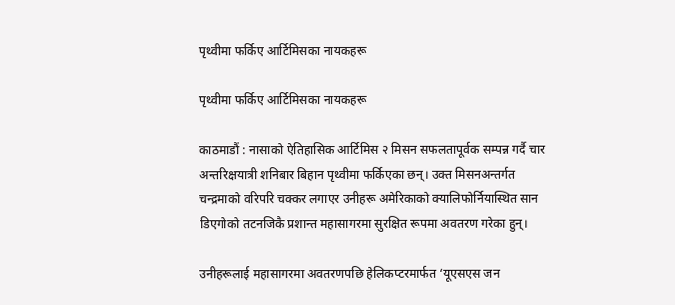पृथ्वीमा फर्किए आर्टिमिसका नायकहरू

पृथ्वीमा फर्किए आर्टिमिसका नायकहरू

काठमाडौं : नासाको ऐतिहासिक आर्टिमिस २ मिसन सफलतापूर्वक सम्पन्न गर्दै चार अन्तरिक्षयात्री शनिबार बिहान पृथ्वीमा फर्किएका छन्। उक्त मिसनअन्तर्गत चन्द्रमाको वरिपरि चक्कर लगाएर उनीहरू अमेरिकाको क्यालिफोर्नियास्थित सान डिएगोको तटनजिकै प्रशान्त महासागरमा सुरक्षित रूपमा अवतरण गरेका हुन्।

उनीहरूलाई महासागरमा अवतरणपछि हेलिकप्टरमार्फत ‘यूएसएस जन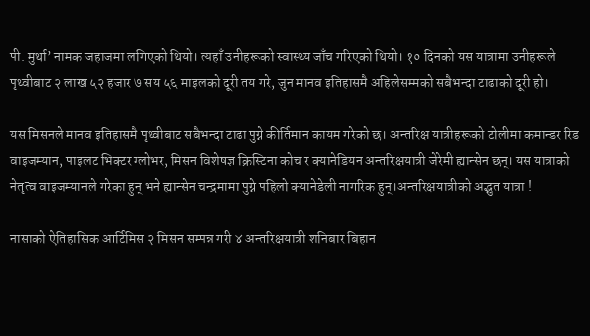पी. मुर्था’ नामक जहाजमा लगिएको थियो। त्यहाँ उनीहरूको स्वास्थ्य जाँच गरिएको थियो। १० दिनको यस यात्रामा उनीहरूले पृथ्वीबाट २ लाख ५२ हजार ७ सय ५६ माइलको दूरी तय गरे, जुन मानव इतिहासमै अहिलेसम्मको सबैभन्दा टाढाको दूरी हो।

यस मिसनले मानव इतिहासमै पृथ्वीबाट सबैभन्दा टाढा पुग्ने कीर्तिमान कायम गरेको छ। अन्तरिक्ष यात्रीहरूको टोलीमा कमान्डर रिड वाइजम्यान, पाइलट भिक्टर ग्लोभर, मिसन विशेषज्ञ क्रिस्टिना कोच र क्यानेडियन अन्तरिक्षयात्री जेरेमी ह्यान्सेन छन्। यस यात्राको नेतृत्व वाइजम्यानले गरेका हुन् भने ह्यान्सेन चन्द्रमामा पुग्ने पहिलो क्यानेडेली नागरिक हुन्।अन्तरिक्षयात्रीको अद्भुत यात्रा !

नासाको ऐतिहासिक आर्टिमिस २ मिसन सम्पन्न गरी ४ अन्तरिक्षयात्री शनिबार बिहान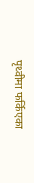पृथ्वीमा फर्किएका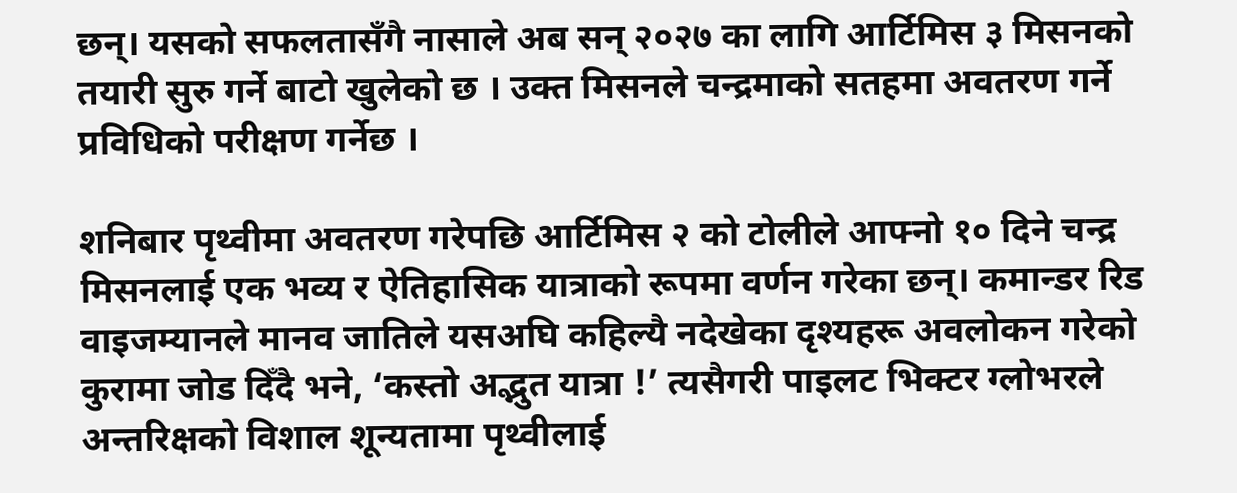छन्। यसको सफलतासँगै नासाले अब सन् २०२७ का लागि आर्टिमिस ३ मिसनको तयारी सुरु गर्ने बाटो खुलेको छ । उक्त मिसनले चन्द्रमाको सतहमा अवतरण गर्ने प्रविधिको परीक्षण गर्नेछ ।

शनिबार पृथ्वीमा अवतरण गरेपछि आर्टिमिस २ को टोलीले आफ्नो १० दिने चन्द्र मिसनलाई एक भव्य र ऐतिहासिक यात्राको रूपमा वर्णन गरेका छन्। कमान्डर रिड वाइजम्यानले मानव जातिले यसअघि कहिल्यै नदेखेका दृश्यहरू अवलोकन गरेको कुरामा जोड दिँदै भने, ‘कस्तो अद्भुत यात्रा !’ त्यसैगरी पाइलट भिक्टर ग्लोभरले अन्तरिक्षको विशाल शून्यतामा पृथ्वीलाई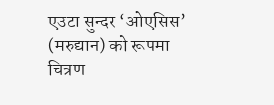एउटा सुन्दर ‘ओएसिस’ (मरुद्यान) को रूपमा चित्रण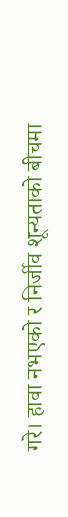गरे। हावा नभएको र निर्जीव शून्यताको बीचमा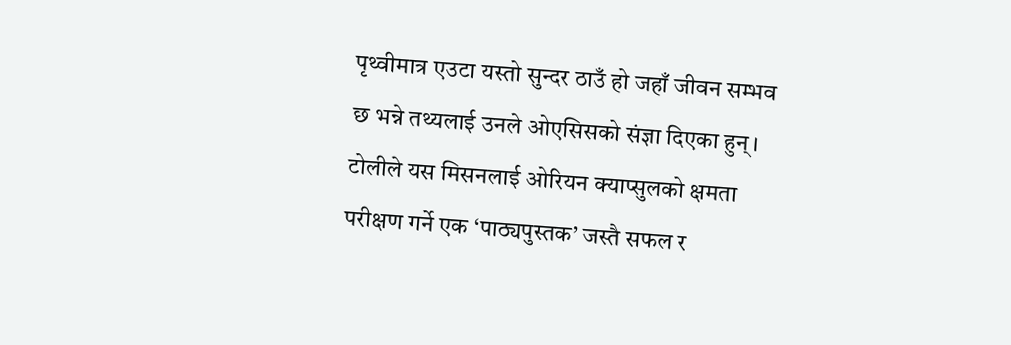पृथ्वीमात्र एउटा यस्तो सुन्दर ठाउँ हो जहाँ जीवन सम्भव छ भन्ने तथ्यलाई उनले ओएसिसको संज्ञा दिएका हुन्। टोलीले यस मिसनलाई ओरियन क्याप्सुलको क्षमता परीक्षण गर्ने एक ‘पाठ्यपुस्तक’ जस्तै सफल र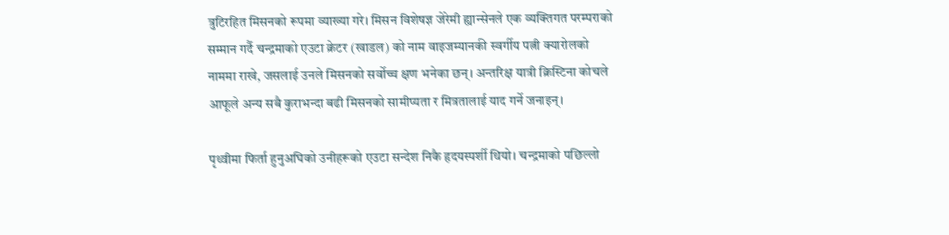त्रुटिरहित मिसनको रूपमा व्याख्या गरे। मिसन विशेषज्ञ जेरेमी ह्यान्सेनले एक व्यक्तिगत परम्पराको सम्मान गर्दै चन्द्रमाको एउटा क्रेटर (खाडल) को नाम वाइजम्यानकी स्वर्गीय पत्नी क्यारोलको नाममा राखे, जसलाई उनले मिसनको सर्वोच्च क्षण भनेका छन्। अन्तरिक्ष यात्री क्रिस्टिना कोचले आफूले अन्य सबै कुराभन्दा बढी मिसनको सामीप्यता र मित्रतालाई याद गर्ने जनाइन्।

पृथ्वीमा फिर्ता हुनुअघिको उनीहरूको एउटा सन्देश निकै हृदयस्पर्शी थियो। चन्द्रमाको पछिल्लो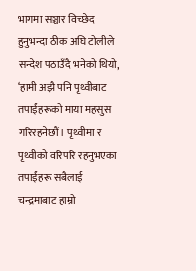भागमा सञ्चार विच्छेद हुनुभन्दा ठीक अघि टोलीले सन्देश पठाउँदै भनेको थियो, ‘हामी अझै पनि पृथ्वीबाट तपाईंहरूको माया महसुस गरिरहनेछौं। पृथ्वीमा र पृथ्वीको वरिपरि रहनुभएका तपाईंहरू सबैलाई चन्द्रमाबाट हाम्रो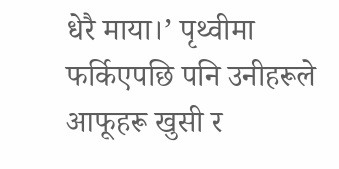धेरै माया।’ पृथ्वीमा फर्किएपछि पनि उनीहरूले आफूहरू खुसी र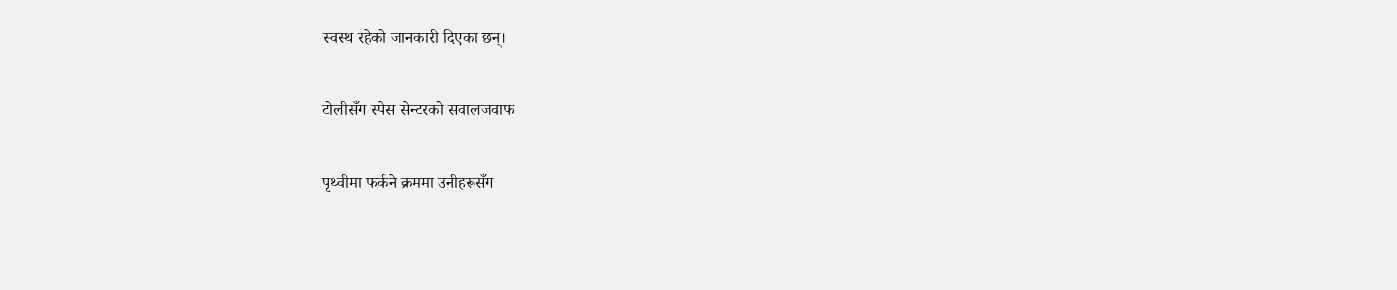स्वस्थ रहेको जानकारी दिएका छन्।

टोलीसँग स्पेस सेन्टरको सवालजवाफ

पृथ्वीमा फर्कने क्रममा उनीहरूसँग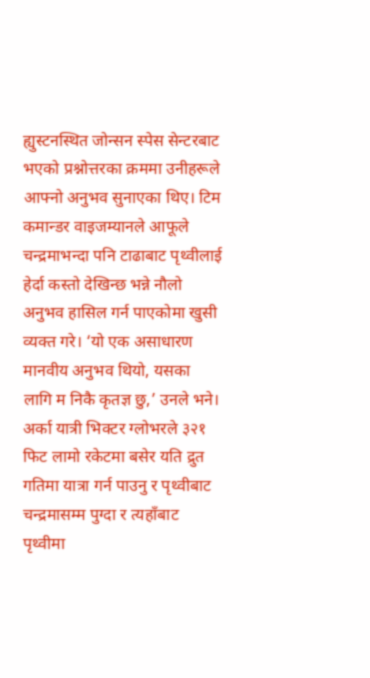ह्युस्टनस्थित जोन्सन स्पेस सेन्टरबाट भएको प्रश्नोत्तरका क्रममा उनीहरूले आफ्नो अनुभव सुनाएका थिए। टिम कमान्डर वाइजम्यानले आफूले चन्द्रमाभन्दा पनि टाढाबाट पृथ्वीलाई हेर्दा कस्तो देखिन्छ भन्ने नौलो अनुभव हासिल गर्न पाएकोमा खुसी व्यक्त गरे। ‘यो एक असाधारण मानवीय अनुभव थियो, यसका लागि म निकै कृतज्ञ छु,’ उनले भने। अर्का यात्री भिक्टर ग्लोभरले ३२१ फिट लामो रकेटमा बसेर यति द्रुत गतिमा यात्रा गर्न पाउनु र पृथ्वीबाट चन्द्रमासम्म पुग्दा र त्यहाँबाट पृथ्वीमा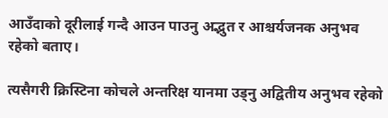आउँदाको दूरीलाई गन्दै आउन पाउनु अद्भुत र आश्चर्यजनक अनुभव रहेको बताए।

त्यसैगरी क्रिस्टिना कोचले अन्तरिक्ष यानमा उड्नु अद्वितीय अनुभव रहेको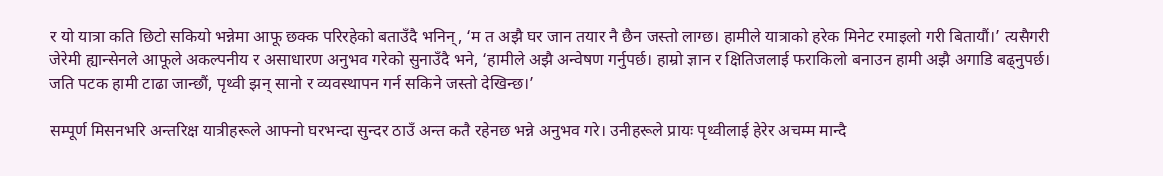र यो यात्रा कति छिटो सकियो भन्नेमा आफू छक्क परिरहेको बताउँदै भनिन्, ‘म त अझै घर जान तयार नै छैन जस्तो लाग्छ। हामीले यात्राको हरेक मिनेट रमाइलो गरी बितायौं।’ त्यसैगरी जेरेमी ह्यान्सेनले आफूले अकल्पनीय र असाधारण अनुभव गरेको सुनाउँदै भने, ‘हामीले अझै अन्वेषण गर्नुपर्छ। हाम्रो ज्ञान र क्षितिजलाई फराकिलो बनाउन हामी अझै अगाडि बढ्नुपर्छ। जति पटक हामी टाढा जान्छौं, पृथ्वी झन् सानो र व्यवस्थापन गर्न सकिने जस्तो देखिन्छ।’

सम्पूर्ण मिसनभरि अन्तरिक्ष यात्रीहरूले आफ्नो घरभन्दा सुन्दर ठाउँ अन्त कतै रहेनछ भन्ने अनुभव गरे। उनीहरूले प्रायः पृथ्वीलाई हेरेर अचम्म मान्दै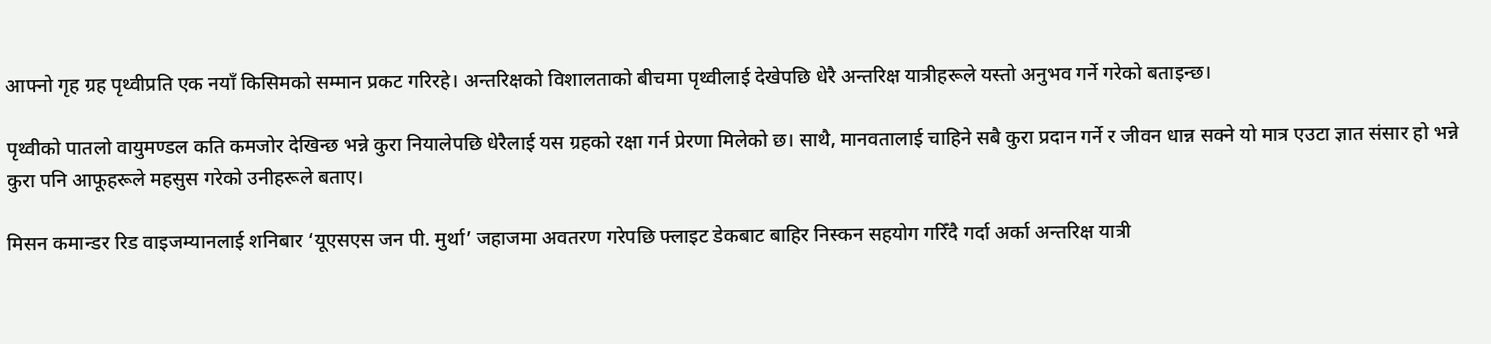आफ्नो गृह ग्रह पृथ्वीप्रति एक नयाँ किसिमको सम्मान प्रकट गरिरहे। अन्तरिक्षको विशालताको बीचमा पृथ्वीलाई देखेपछि धेरै अन्तरिक्ष यात्रीहरूले यस्तो अनुभव गर्ने गरेको बताइन्छ।

पृथ्वीको पातलो वायुमण्डल कति कमजोर देखिन्छ भन्ने कुरा नियालेपछि धेरैलाई यस ग्रहको रक्षा गर्न प्रेरणा मिलेको छ। साथै, मानवतालाई चाहिने सबै कुरा प्रदान गर्ने र जीवन धान्न सक्ने यो मात्र एउटा ज्ञात संसार हो भन्ने कुरा पनि आफूहरूले महसुस गरेको उनीहरूले बताए।

मिसन कमान्डर रिड वाइजम्यानलाई शनिबार ‘यूएसएस जन पी. मुर्था’ जहाजमा अवतरण गरेपछि फ्लाइट डेकबाट बाहिर निस्कन सहयोग गरिँदै गर्दा अर्का अन्तरिक्ष यात्री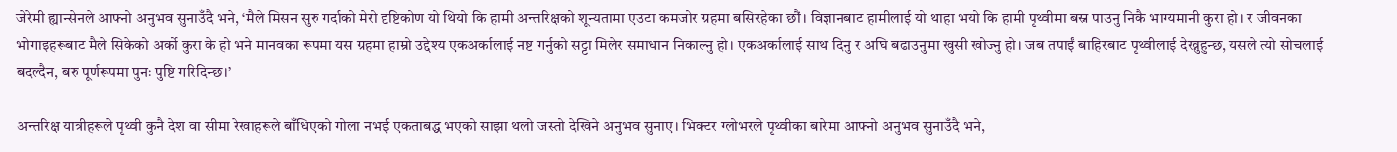जेरेमी ह्यान्सेनले आफ्नो अनुभव सुनाउँदै भने, ‘मैले मिसन सुरु गर्दाको मेरो दृष्टिकोण यो थियो कि हामी अन्तरिक्षको शून्यतामा एउटा कमजोर ग्रहमा बसिरहेका छौं। विज्ञानबाट हामीलाई यो थाहा भयो कि हामी पृथ्वीमा बस्न पाउनु निकै भाग्यमानी कुरा हो। र जीवनका भोगाइहरूबाट मैले सिकेको अर्को कुरा के हो भने मानवका रूपमा यस ग्रहमा हाम्रो उद्देश्य एकअर्कालाई नष्ट गर्नुको सट्टा मिलेर समाधान निकाल्नु हो। एकअर्कालाई साथ दिनु र अघि बढाउनुमा खुसी खोज्नु हो। जब तपाईं बाहिरबाट पृथ्वीलाई देख्नुहुन्छ, यसले त्यो सोचलाई बदल्दैन, बरु पूर्णरूपमा पुनः पुष्टि गरिदिन्छ।’

अन्तरिक्ष यात्रीहरूले पृथ्वी कुनै देश वा सीमा रेखाहरूले बाँधिएको गोला नभई एकताबद्ध भएको साझा थलो जस्तो देखिने अनुभव सुनाए। भिक्टर ग्लोभरले पृथ्वीका बारेमा आफ्नो अनुभव सुनाउँदै भने,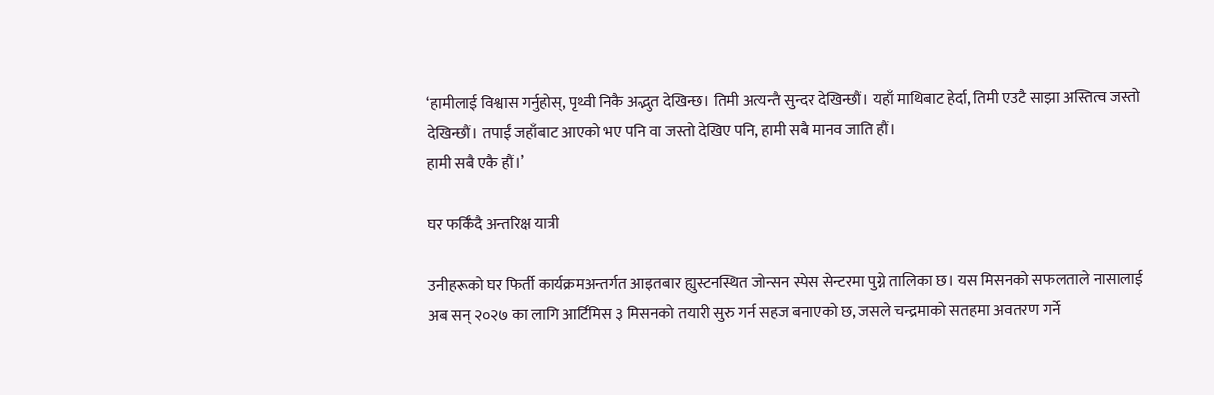‘हामीलाई विश्वास गर्नुहोस्, पृथ्वी निकै अद्भुत देखिन्छ। तिमी अत्यन्तै सुन्दर देखिन्छौं। यहाँ माथिबाट हेर्दा, तिमी एउटै साझा अस्तित्व जस्तो देखिन्छौं। तपाईं जहाँबाट आएको भए पनि वा जस्तो देखिए पनि, हामी सबै मानव जाति हौं।
हामी सबै एकै हौं।’

घर फर्किँदै अन्तरिक्ष यात्री

उनीहरूको घर फिर्ती कार्यक्रमअन्तर्गत आइतबार ह्युस्टनस्थित जोन्सन स्पेस सेन्टरमा पुग्ने तालिका छ। यस मिसनको सफलताले नासालाई अब सन् २०२७ का लागि आर्टिमिस ३ मिसनको तयारी सुरु गर्न सहज बनाएको छ, जसले चन्द्रमाको सतहमा अवतरण गर्ने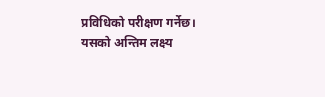प्रविधिको परीक्षण गर्नेछ। यसको अन्तिम लक्ष्य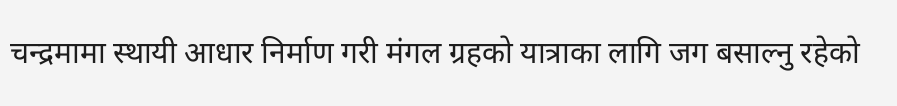चन्द्रमामा स्थायी आधार निर्माण गरी मंगल ग्रहको यात्राका लागि जग बसाल्नु रहेको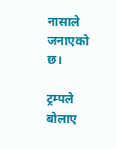नासाले जनाएको छ।

ट्रम्पले बोलाए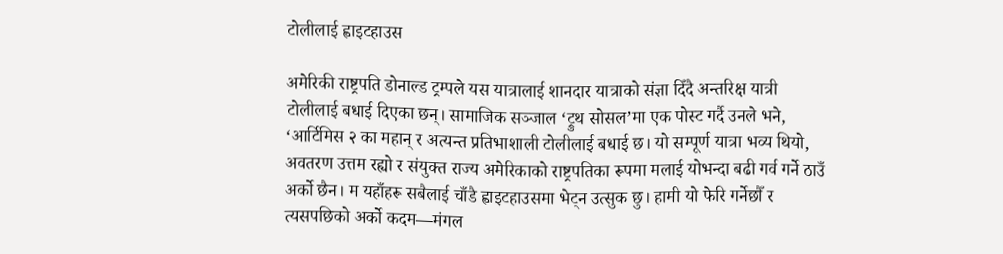टोलीलाई ह्वाइटहाउस

अमेरिकी राष्ट्रपति डोनाल्ड ट्रम्पले यस यात्रालाई शानदार यात्राको संज्ञा दिँदै अन्तरिक्ष यात्री टोलीलाई बधाई दिएका छन्। सामाजिक सञ्जाल ‘ट्रुथ सोसल’मा एक पोस्ट गर्दै उनले भने, ‘आर्टिमिस २ का महान् र अत्यन्त प्रतिभाशाली टोलीलाई बधाई छ। यो सम्पूर्ण यात्रा भव्य थियो, अवतरण उत्तम रह्यो र संयुक्त राज्य अमेरिकाको राष्ट्रपतिका रूपमा मलाई योभन्दा बढी गर्व गर्ने ठाउँ अर्को छैन। म यहाँहरू सबैलाई चाँडै ह्वाइटहाउसमा भेट्न उत्सुक छु। हामी यो फेरि गर्नेछौँ र त्यसपछिको अर्को कदम—मंगल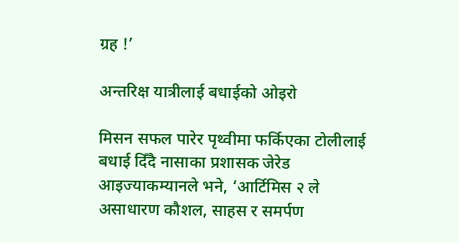ग्रह !’

अन्तरिक्ष यात्रीलाई बधाईको ओइरो

मिसन सफल पारेर पृथ्वीमा फर्किएका टोलीलाई बधाई दिँदै नासाका प्रशासक जेरेड आइज्याकम्यानले भने, ‘आर्टिमिस २ ले असाधारण कौशल, साहस र समर्पण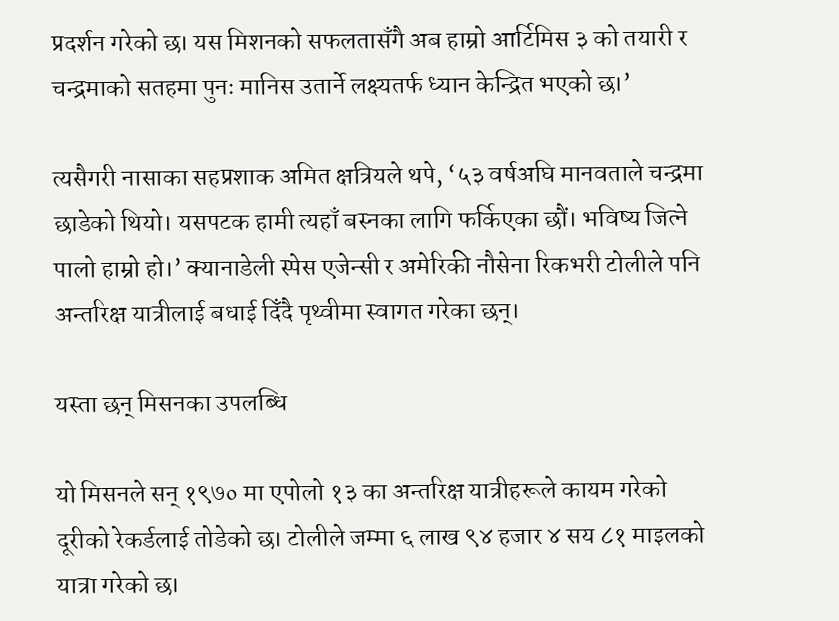प्रदर्शन गरेको छ। यस मिशनको सफलतासँगै अब हाम्रो आर्टिमिस ३ को तयारी र चन्द्रमाको सतहमा पुनः मानिस उतार्ने लक्ष्यतर्फ ध्यान केन्द्रित भएको छ।’

त्यसैगरी नासाका सहप्रशाक अमित क्षत्रियले थपे, ‘५३ वर्षअघि मानवताले चन्द्रमा छाडेको थियो। यसपटक हामी त्यहाँ बस्नका लागि फर्किएका छौं। भविष्य जित्ने पालो हाम्रो हो।’ क्यानाडेली स्पेस एजेन्सी र अमेरिकी नौसेना रिकभरी टोलीले पनि अन्तरिक्ष यात्रीलाई बधाई दिँदै पृथ्वीमा स्वागत गरेका छन्।

यस्ता छन् मिसनका उपलब्धि

यो मिसनले सन् १९७० मा एपोलो १३ का अन्तरिक्ष यात्रीहरूले कायम गरेको दूरीको रेकर्डलाई तोडेको छ। टोलीले जम्मा ६ लाख ९४ हजार ४ सय ८१ माइलको यात्रा गरेको छ।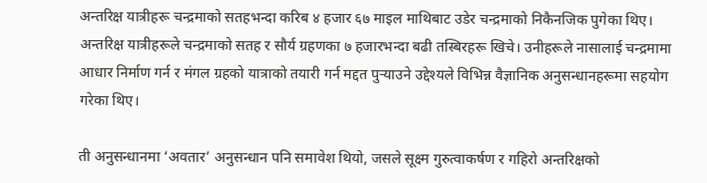अन्तरिक्ष यात्रीहरू चन्द्रमाको सतहभन्दा करिब ४ हजार ६७ माइल माथिबाट उडेर चन्द्रमाको निकैनजिक पुगेका थिए। अन्तरिक्ष यात्रीहरूले चन्द्रमाको सतह र सौर्य ग्रहणका ७ हजारभन्दा बढी तस्बिरहरू खिचे। उनीहरूले नासालाई चन्द्रमामा आधार निर्माण गर्न र मंगल ग्रहको यात्राको तयारी गर्न मद्दत पुर्‍याउने उद्देश्यले विभिन्न वैज्ञानिक अनुसन्धानहरूमा सहयोग गरेका थिए।

ती अनुसन्धानमा ‘अवतार’ अनुसन्धान पनि समावेश थियो, जसले सूक्ष्म गुरुत्वाकर्षण र गहिरो अन्तरिक्षको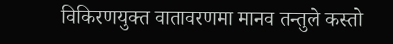विकिरणयुक्त वातावरणमा मानव तन्तुले कस्तो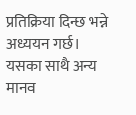प्रतिक्रिया दिन्छ भन्ने अध्ययन गर्छ। यसका साथै अन्य मानव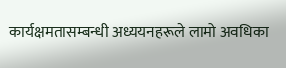कार्यक्षमतासम्बन्धी अध्ययनहरूले लामो अवधिका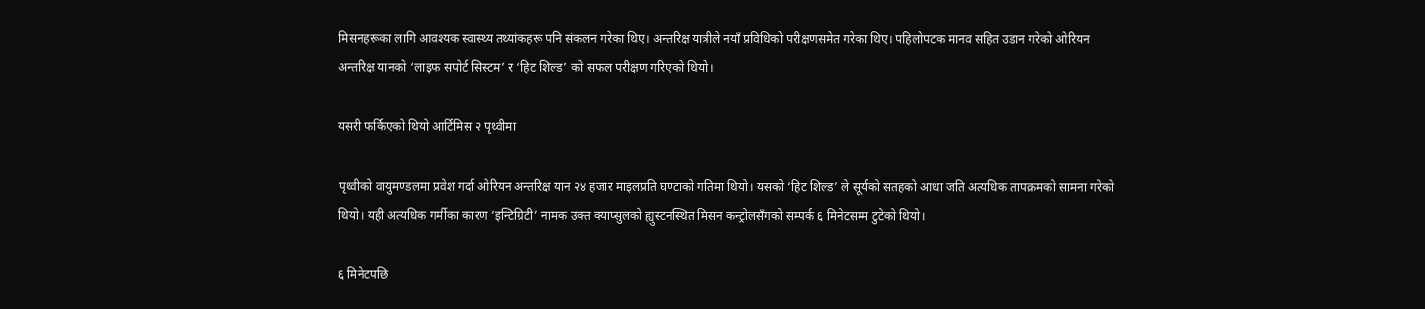मिसनहरूका लागि आवश्यक स्वास्थ्य तथ्यांकहरू पनि संकलन गरेका थिए। अन्तरिक्ष यात्रीले नयाँ प्रविधिको परीक्षणसमेत गरेका थिए। पहिलोपटक मानव सहित उडान गरेको ओरियन अन्तरिक्ष यानको ‘लाइफ सपोर्ट सिस्टम’ र ‘हिट शिल्ड’ को सफल परीक्षण गरिएको थियो।

यसरी फर्किएको थियो आर्टिमिस २ पृथ्वीमा

पृथ्वीको वायुमण्डलमा प्रवेश गर्दा ओरियन अन्तरिक्ष यान २४ हजार माइलप्रति घण्टाको गतिमा थियो। यसको ‘हिट शिल्ड’ ले सूर्यको सतहको आधा जति अत्यधिक तापक्रमको सामना गरेको थियो। यही अत्यधिक गर्मीका कारण ‘इन्टिग्रिटी’ नामक उक्त क्याप्सुलको ह्युस्टनस्थित मिसन कन्ट्रोलसँगको सम्पर्क ६ मिनेटसम्म टुटेको थियो।

६ मिनेटपछि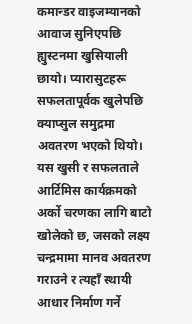कमान्डर वाइजम्यानको आवाज सुनिएपछि ह्युस्टनमा खुसियाली छायो। प्यारासुटहरू सफलतापूर्वक खुलेपछि क्याप्सुल समुद्रमा अवतरण भएको थियो। यस खुसी र सफलताले आर्टिमिस कार्यक्रमको अर्को चरणका लागि बाटो खोलेको छ, जसको लक्ष्य चन्द्रमामा मानव अवतरण गराउने र त्यहाँ स्थायी आधार निर्माण गर्ने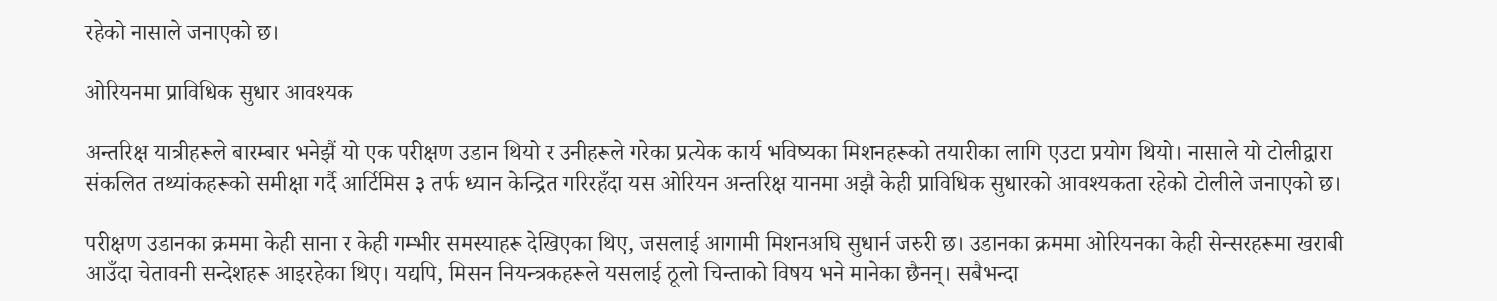रहेको नासाले जनाएको छ।

ओरियनमा प्राविधिक सुधार आवश्यक

अन्तरिक्ष यात्रीहरूले बारम्बार भनेझैं यो एक परीक्षण उडान थियो र उनीहरूले गरेका प्रत्येक कार्य भविष्यका मिशनहरूको तयारीका लागि एउटा प्रयोग थियो। नासाले यो टोलीद्वारा संकलित तथ्यांकहरूको समीक्षा गर्दै आर्टिमिस ३ तर्फ ध्यान केन्द्रित गरिरहँदा यस ओरियन अन्तरिक्ष यानमा अझै केही प्राविधिक सुधारको आवश्यकता रहेको टोलीले जनाएको छ।

परीक्षण उडानका क्रममा केही साना र केही गम्भीर समस्याहरू देखिएका थिए, जसलाई आगामी मिशनअघि सुधार्न जरुरी छ। उडानका क्रममा ओरियनका केही सेन्सरहरूमा खराबी आउँदा चेतावनी सन्देशहरू आइरहेका थिए। यद्यपि, मिसन नियन्त्रकहरूले यसलाई ठूलो चिन्ताको विषय भने मानेका छैनन्। सबैभन्दा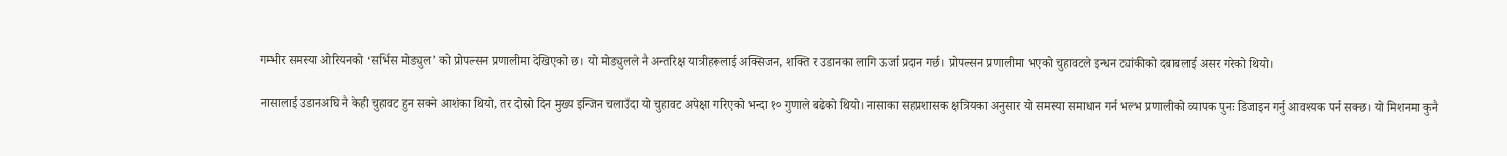गम्भीर समस्या ओरियनको ‘सर्भिस मोड्युल’ को प्रोपल्सन प्रणालीमा देखिएको छ। यो मोड्युलले नै अन्तरिक्ष यात्रीहरूलाई अक्सिजन, शक्ति र उडानका लागि ऊर्जा प्रदान गर्छ। प्रोपल्सन प्रणालीमा भएको चुहावटले इन्धन ट्यांकीको दबाबलाई असर गरेको थियो।

नासालाई उडानअघि नै केही चुहावट हुन सक्ने आशंका थियो, तर दोस्रो दिन मुख्य इन्जिन चलाउँदा यो चुहावट अपेक्षा गरिएको भन्दा १० गुणाले बढेको थियो। नासाका सहप्रशासक क्षत्रियका अनुसार यो समस्या समाधान गर्न भल्भ प्रणालीको व्यापक पुनः डिजाइन गर्नु आवश्यक पर्न सक्छ। यो मिशनमा कुनै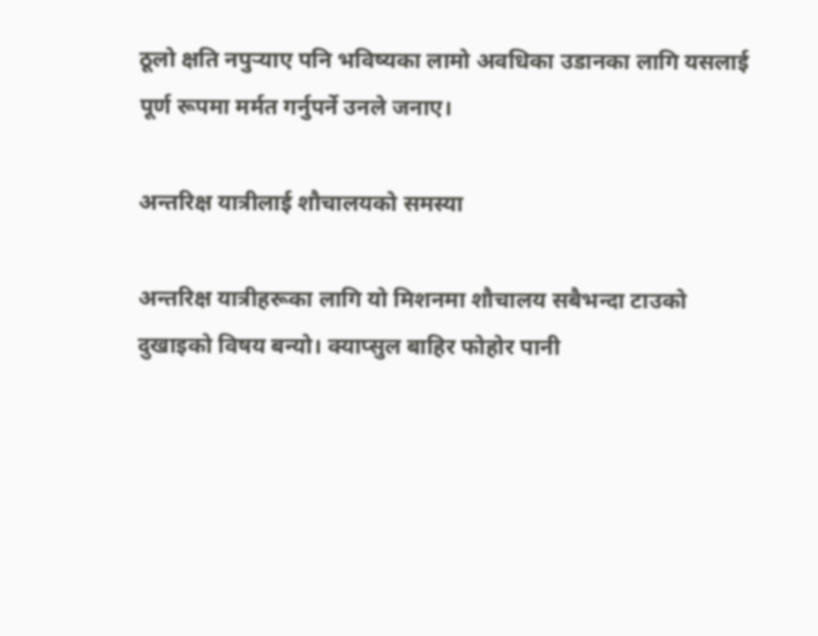ठूलो क्षति नपुर्‍याए पनि भविष्यका लामो अवधिका उडानका लागि यसलाई पूर्ण रूपमा मर्मत गर्नुपर्ने उनले जनाए।

अन्तरिक्ष यात्रीलाई शौचालयको समस्या

अन्तरिक्ष यात्रीहरूका लागि यो मिशनमा शौचालय सबैभन्दा टाउको दुखाइको विषय बन्यो। क्याप्सुल बाहिर फोहोर पानी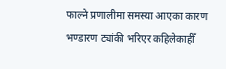फाल्ने प्रणालीमा समस्या आएका कारण भण्डारण ट्यांकी भरिएर कहिलेकाहीँ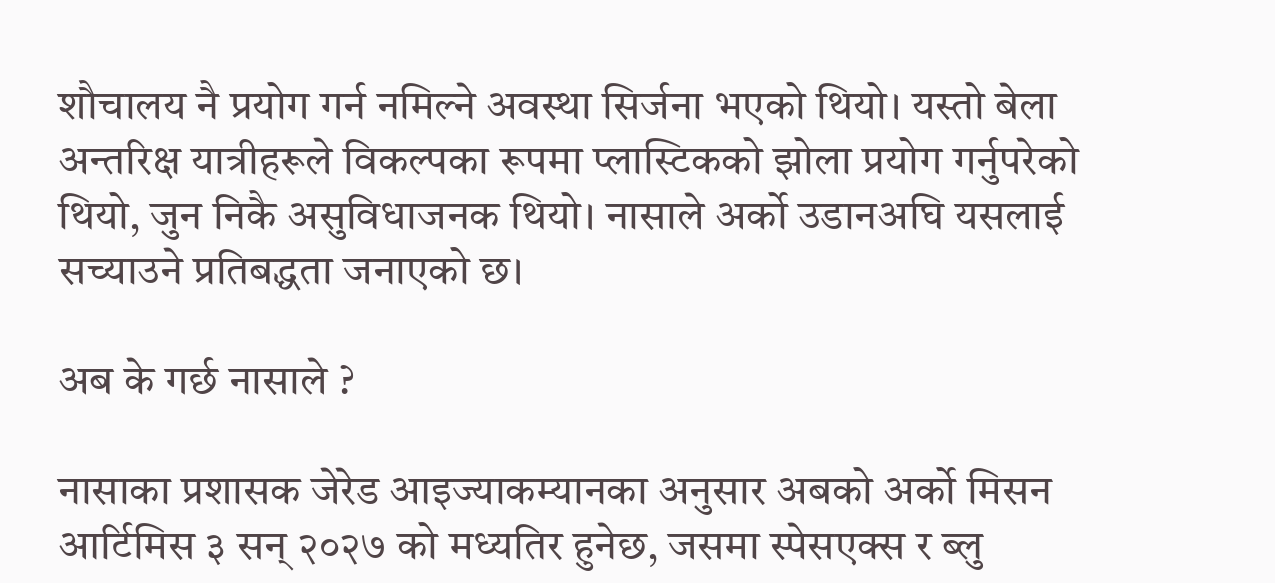शौचालय नै प्रयोग गर्न नमिल्ने अवस्था सिर्जना भएको थियो। यस्तो बेला अन्तरिक्ष यात्रीहरूले विकल्पका रूपमा प्लास्टिकको झोला प्रयोग गर्नुपरेको थियो, जुन निकै असुविधाजनक थियो। नासाले अर्को उडानअघि यसलाई सच्याउने प्रतिबद्धता जनाएको छ।

अब के गर्छ नासाले ?

नासाका प्रशासक जेरेड आइज्याकम्यानका अनुसार अबको अर्को मिसन आर्टिमिस ३ सन् २०२७ को मध्यतिर हुनेछ, जसमा स्पेसएक्स र ब्लु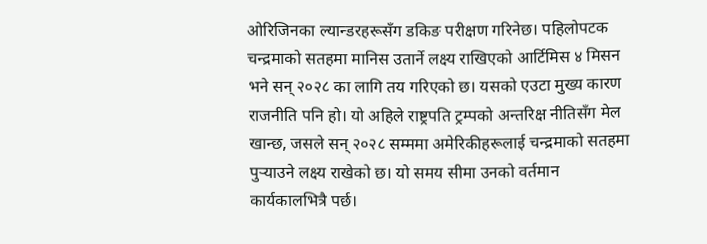ओरिजिनका ल्यान्डरहरूसँग डकिङ परीक्षण गरिनेछ। पहिलोपटक चन्द्रमाको सतहमा मानिस उतार्ने लक्ष्य राखिएको आर्टिमिस ४ मिसन भने सन् २०२८ का लागि तय गरिएको छ। यसको एउटा मुख्य कारण राजनीति पनि हो। यो अहिले राष्ट्रपति ट्रम्पको अन्तरिक्ष नीतिसँग मेल खान्छ, जसले सन् २०२८ सम्ममा अमेरिकीहरूलाई चन्द्रमाको सतहमा पुर्‍याउने लक्ष्य राखेको छ। यो समय सीमा उनको वर्तमान कार्यकालभित्रै पर्छ।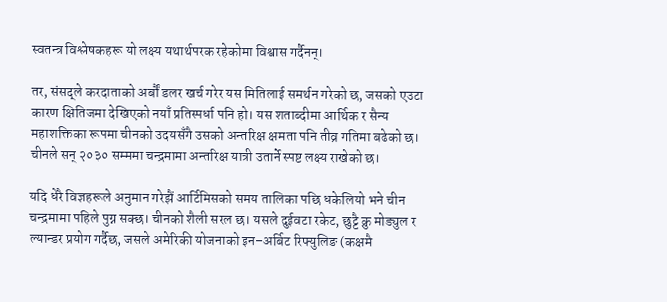स्वतन्त्र विश्लेषकहरू यो लक्ष्य यथार्थपरक रहेकोमा विश्वास गर्दैनन्।

तर, संसद्ले करदाताको अर्बौं डलर खर्च गरेर यस मितिलाई समर्थन गरेको छ, जसको एउटा कारण क्षितिजमा देखिएको नयाँ प्रतिस्पर्धा पनि हो। यस शताब्दीमा आर्थिक र सैन्य महाशक्तिका रूपमा चीनको उदयसँगै उसको अन्तरिक्ष क्षमता पनि तीव्र गतिमा बढेको छ। चीनले सन् २०३० सम्ममा चन्द्रमामा अन्तरिक्ष यात्री उतार्ने स्पष्ट लक्ष्य राखेको छ।

यदि धेरै विज्ञहरूले अनुमान गरेझैं आर्टिमिसको समय तालिका पछि धकेलियो भने चीन चन्द्रमामा पहिले पुग्न सक्छ। चीनको शैली सरल छ। यसले दुईवटा रकेट, छुट्टै क्रु मोड्युल र ल्यान्डर प्रयोग गर्दैछ, जसले अमेरिकी योजनाको इन–अर्बिट रिफ्युलिङ (कक्षमै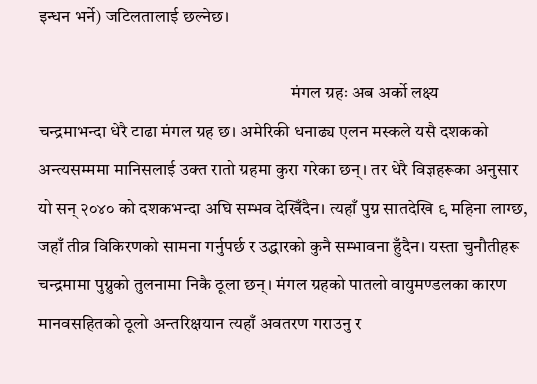इन्धन भर्ने) जटिलतालाई छल्नेछ।

                                                                        मंगल ग्रहः अब अर्को लक्ष्य
चन्द्रमाभन्दा धेरै टाढा मंगल ग्रह छ। अमेरिकी धनाढ्य एलन मस्कले यसै दशकको अन्त्यसम्ममा मानिसलाई उक्त रातो ग्रहमा कुरा गरेका छन्। तर धेरै विज्ञहरूका अनुसार यो सन् २०४० को दशकभन्दा अघि सम्भव देखिँदैन। त्यहाँ पुग्न सातदेखि ९ महिना लाग्छ, जहाँ तीव्र विकिरणको सामना गर्नुपर्छ र उद्धारको कुनै सम्भावना हुँदैन। यस्ता चुनौतीहरू चन्द्रमामा पुग्नुको तुलनामा निकै ठूला छन्। मंगल ग्रहको पातलो वायुमण्डलका कारण मानवसहितको ठूलो अन्तरिक्षयान त्यहाँ अवतरण गराउनु र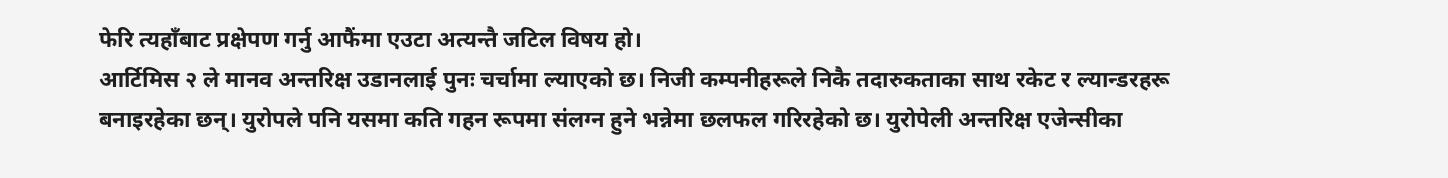फेरि त्यहाँबाट प्रक्षेपण गर्नु आफैंमा एउटा अत्यन्तै जटिल विषय हो।
आर्टिमिस २ ले मानव अन्तरिक्ष उडानलाई पुनः चर्चामा ल्याएको छ। निजी कम्पनीहरूले निकै तदारुकताका साथ रकेट र ल्यान्डरहरू बनाइरहेका छन्। युरोपले पनि यसमा कति गहन रूपमा संलग्न हुने भन्नेमा छलफल गरिरहेको छ। युरोपेली अन्तरिक्ष एजेन्सीका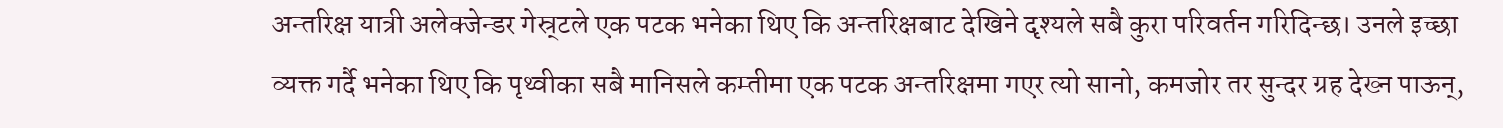अन्तरिक्ष यात्री अलेक्जेन्डर गेस्र्टले एक पटक भनेका थिए कि अन्तरिक्षबाट देखिने दृश्यले सबै कुरा परिवर्तन गरिदिन्छ। उनले इच्छा व्यक्त गर्दै भनेका थिए कि पृथ्वीका सबै मानिसले कम्तीमा एक पटक अन्तरिक्षमा गएर त्यो सानो, कमजोर तर सुन्दर ग्रह देख्न पाऊन्,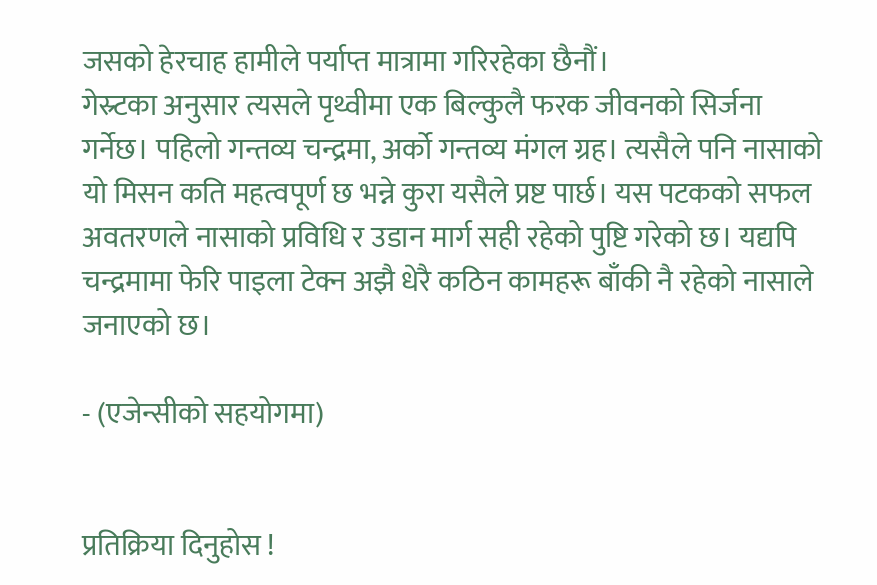जसको हेरचाह हामीले पर्याप्त मात्रामा गरिरहेका छैनौं।
गेस्र्टका अनुसार त्यसले पृथ्वीमा एक बिल्कुलै फरक जीवनको सिर्जना गर्नेछ। पहिलो गन्तव्य चन्द्रमा, अर्को गन्तव्य मंगल ग्रह। त्यसैले पनि नासाको यो मिसन कति महत्वपूर्ण छ भन्ने कुरा यसैले प्रष्ट पार्छ। यस पटकको सफल अवतरणले नासाको प्रविधि र उडान मार्ग सही रहेको पुष्टि गरेको छ। यद्यपि चन्द्रमामा फेरि पाइला टेक्न अझै धेरै कठिन कामहरू बाँकी नै रहेको नासाले जनाएको छ।

- (एजेन्सीको सहयोगमा)


प्रतिक्रिया दिनुहोस !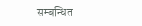सम्बन्धित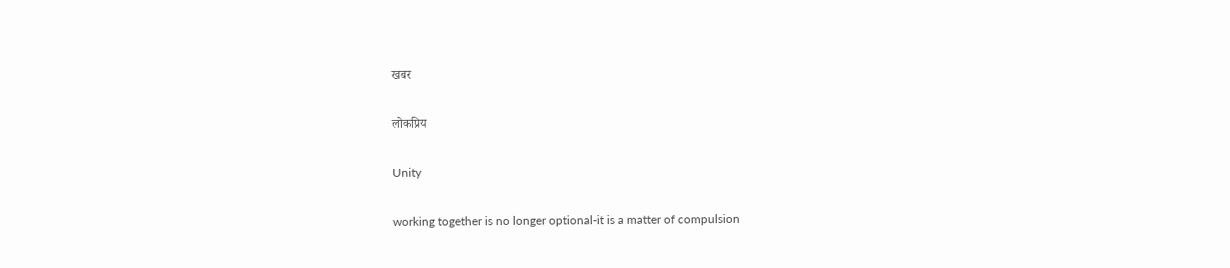खबर

लोकप्रिय

Unity

working together is no longer optional-it is a matter of compulsion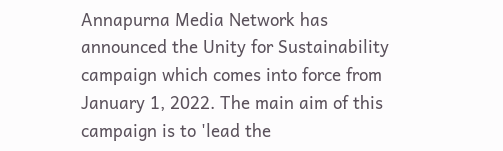Annapurna Media Network has announced the Unity for Sustainability campaign which comes into force from January 1, 2022. The main aim of this campaign is to 'lead the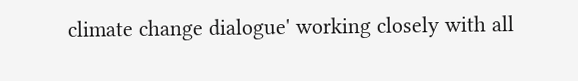climate change dialogue' working closely with all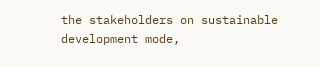the stakeholders on sustainable development mode,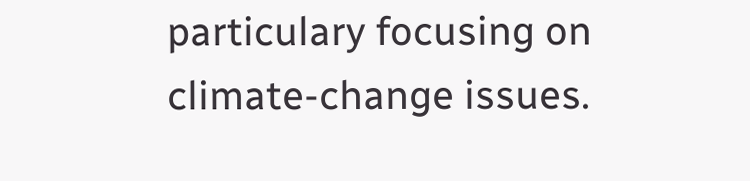particulary focusing on climate-change issues.